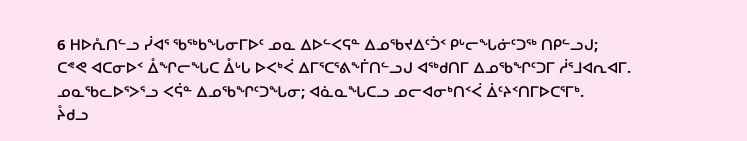6 ᕼᐅᕅᑎᓪᓗ ᓰᐊᕐ ᖃᖅᑲᖓᓂᒥᐅᑦ ᓄᓇ ᐃᐅᓪᐸᕋᓐ ᐃᓄᖃᔪᐃᑦᑑᑉ ᑭᒡᓕᖓᓃᑦᑐᖅ ᑎᑭᓪᓗᒍ;
ᑕᕝᕙ ᐊᑕᓂᐅᑉ ᐂᖏᓕᖓᑕ ᐂᒡᒐ ᐅᐸᒃᐹ ᐃᒥᕐᑕᕐᕕᖕᒦᑎᓪᓗᒍ ᐊᖅᑯᑎᒥ ᐃᓄᖃᖏᑦᑐᒥ ᓲᕐᒧᐊᕆᐊᒥ.
ᓄᓇᖃᓚᐅᕐᐳᕐᓗ ᐸᕌᓐ ᐃᓄᖃᖏᑦᑐᖓᓂ; ᐊᓈᓇᖓᑕᓗ ᓄᓕᐊᓂᒃᑎᑉᐹ ᐄᑦᔨᑉᑎᒥᐅᑕᕐᒥᒃ.
ᔧᑯᓗ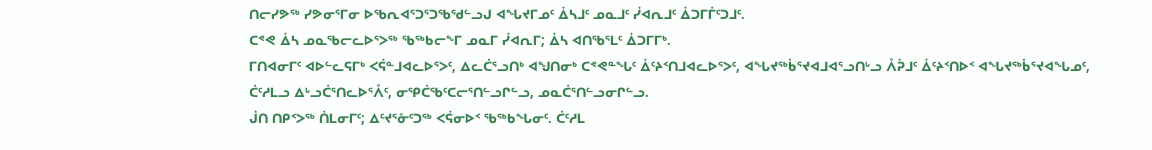ᑎᓕᓯᕗᖅ ᓯᕗᓂᕐᒥᓂ ᐅᖃᕆᐊᕐᑐᕐᑐᖃᖁᓪᓗᒍ ᐊᖓᔪᒥᓄᑦ ᐄᓴᒧᑦ ᓄᓇᒧᑦ ᓰᐊᕆᒧᑦ ᐄᑐᒥᒦᑦᑐᒧᑦ.
ᑕᕝᕙ ᐄᓴ ᓄᓇᖃᓕᓚᐅᕐᐳᖅ ᖃᖅᑲᓕᖕᒥ ᓄᓇᒥ ᓰᐊᕆᒥ; ᐄᓴ ᐊᑎᖃᕐᒪᑦ ᐄᑐᒥᒥᒃ.
ᒥᑎᐊᓂᒥᑦ ᐊᐅᓪᓚᕋᒥᒃ ᐸᕌᓐᒧᐊᓚᐅᕐᐳᑦ, ᐃᓚᑖᕐᓗᑎᒃ ᐊᖑᑎᓂᒃ ᑕᕝᕙᓐᖓᑦ ᐄᑦᔨᑉᑎᒧᐊᓚᐅᕐᐳᑦ, ᐊᖓᔪᖅᑳᕐᔪᐊᒧᐊᕐᓗᑎᒡᓗ ᐰᕉᒧᑦ ᐄᑦᔨᑉᑎᐅᑉ ᐊᖓᔪᖅᑳᕐᔪᐊᖓᓄᑦ, ᑖᑦᓱᒪᓗ ᐃᒡᓗᑖᕐᑎᓚᐅᕐᐰᑦ, ᓂᕿᑖᖃᑦᑕᓕᕐᑎᓪᓗᒋᓪᓗ, ᓄᓇᑖᕐᑎᓪᓗᓂᒋᓪᓗ.
ᒎᑎ ᑎᑭᑉᐳᖅ ᑏᒪᓂᒥᑦ; ᐃᑦᔪᕐᓁᑦᑐᖅ ᐸᕌᓂᐅᑉ ᖃᖅᑲᖓᓂᑦ. ᑖᑦᓱᒪ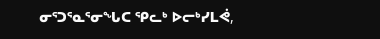ᓂᕐᑐᕐᓇᕐᓂᖓᑕ ᕿᓚᒃ ᐅᓕᒃᓯᒪᕚ,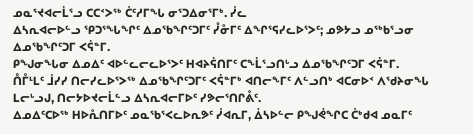ᓄᓇᕐᔪᐊᓕᒫᕐᓗ ᑕᑕᑉᐳᖅ ᑖᑦᓱᒥᖓ ᓂᕐᑐᐃᓂᕐᒥᒃ. ᓰᓚ
ᐃᓴᕆᐊᓕᐅᓪᓗ ᕿᑐᕐᖓᖏᑦ ᐃᓄᖃᖏᑦᑐᒥᑦ ᓮᓁᒥᑦ ᐃᖏᕐᕋᓯᓚᐅᕐᐳᑦ; ᓄᕗᔭᓗ ᓄᖅᑲᕐᓗᓂ ᐃᓄᖃᖏᑦᑐᒥ ᐸᕌᓐᒥ.
ᑭᖑᓂᖓᓂ ᐃᓄᐃᑦ ᐊᐅᓪᓚᓕᓚᐅᕐᐳᑦ ᕼᐊᔨᕌᑎᒥᑦ ᑕᖕᒫᕐᓗᑎᒡᓗ ᐃᓄᖃᖏᑦᑐᒥ ᐸᕌᓐᒥ.
ᑍᒤᒻᒪᑦ ᒨᓯᓯ ᑎᓕᓯᓚᐅᕐᐳᖅ ᐃᓄᖃᖏᑦᑐᒥᑦ ᐸᕌᓐᒥᒃ ᐊᑎᓕᖕᒥᑦ ᐱᓪᓗᑎᒃ ᐊᑕᓂᐅᑉ ᐱᖁᔨᓂᖓ ᒪᓕᒡᓗᒍ, ᑎᓕᔭᐅᔪᓕᒫᓪᓗ ᐃᓴᕆᐊᓕᒥᐅᑦ ᓯᕗᓕᕐᑎᒋᕔᑦ.
ᐃᓄᐃᑦᑕᐅᖅ ᕼᐅᕅᑎᒥᐅᑦ ᓄᓇᖃᕐᐸᓚᐅᕆᕗᑦ ᓰᐊᕆᒥ, ᐄᓴᐅᓪᓕ ᑭᖑᕚᖏᑕ ᑖᒃᑯᐊ ᓄᓇᒥᑦ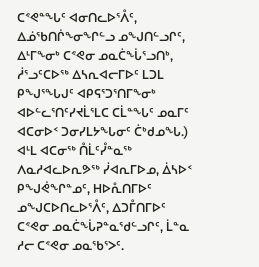ᑕᕝᕙᓐᖓᑦ ᐊᓂᑎᓚᐅᕐᐰᑦ, ᐃᓅᖃᑎᒌᖕᓂᖏᓪᓗ ᓄᖑᑎᓪᓗᒋᑦ, ᐃᒻᒥᖕᓂᒃ ᑕᕝᕙᓂ ᓄᓇᑖᖔᕐᓗᑎᒃ, ᓲᕐᓗᑦᑕᐅᖅ ᐃᓴᕆᐊᓕᒥᐅᑦ ᒪᑐᒪ ᑭᖑᕐᖓᒍᑦ ᐊᑭᕋᕐᑐᕐᑎᒥᖕᓂᒃ ᐊᐅᓪᓚᕐᑎᑦᓯᔪᒫᕐᒪᑕ ᑕᒫᓐᖓᑦ ᓄᓇᒥᑦ ᐊᑕᓂᐅᑉ ᑐᓂᓯᒪᔭᖓᓂᑦ ᑖᒃᑯᓄᖓ.)
ᐊᒻᒪ ᐊᑕᓂᖅ ᑍᒫᑦᓮᓐᓇᖅ ᐱᓇᓱᐊᓚᐅᕆᕗᖅ ᓰᐊᕆᒥᐅᓄ, ᐄᓴᐅᑉ ᑭᖑᕚᖏᓐᓄᑦ, ᕼᐅᕅᑎᒥᐅᑦ ᓄᖑᑕᐅᑎᓚᐅᕐᐰᑦ, ᐃᑐᒤᑎᒥᐅᑦ ᑕᕝᕙᓂ ᓄᓇᑖᖔᕈᓐᓇᖁᓪᓗᒋᑦ, ᒫᓐᓇ ᓱᓕ ᑕᕝᕙᓂ ᓄᓇᖃᕐᐳᑦ.